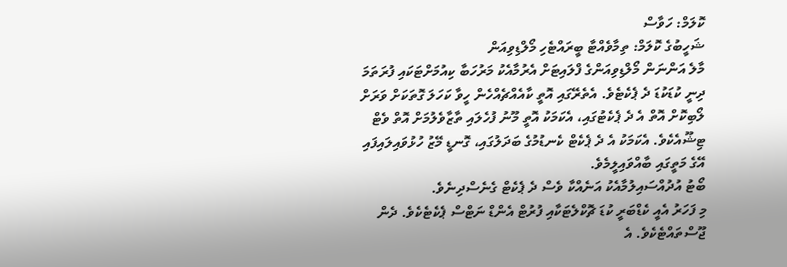ކޮލަމް: ހަވާސް
ޝަހީބުގެ ކޮލަމް: ތިމާވެއްޓާ ބީރައްޓެހި މޯލްޑިވިއަން
މާލެ އަންނަން މޯލްޑިވިއަންގެ ފްލައިޓަށް އެރުމާއެކު މަރުހަބާ ކިއުމަށްޓަކައި ފުރަތަމަ ދިނީ ކުޑަކުޑަ ދެ ޕެކެޓެވެ. އެތެރޭގައި އޮތީ ކާއެއްޗެއްހެން ހީވާ ކަހަލަ ގޮތަކަށް ވަރަށް ލޯބިކޮށް އޮތް އެ ދެ ޕެކެޓުގައި، އެކަމަކު އޮތީ މޫނު ފުހެލައި ތާޒާވެލުމަށް އޮތް ވެޓް ޓިޝޫއެކެވެ. އެކަމަކު އެ ދެ ޕެކެޓް ކެނޑުމުގެ ބަދަލުގައި، ގޮނޑީ މޭޒު ހުޅުވައިލައިފައި އޭގެ މަތީގައި ބާއްވައިލީމެވެ.
ބޯޓު އުދުއްސައިލުމާއެކު އަނެއްކާ ވެސް ދެ ޕެކެޓް ގެނެސްދިނެވެ.
މި ފަހަރު އެއީ ކެޑްބަރީ ކުޑަ ޗޮކްލެޓަކާއި ފުރުޓް އެންޑް ނަޓްސް ޕެކެޓެކެވެ. ދެން ޖޫސްތައްޓެކެވެ. އެ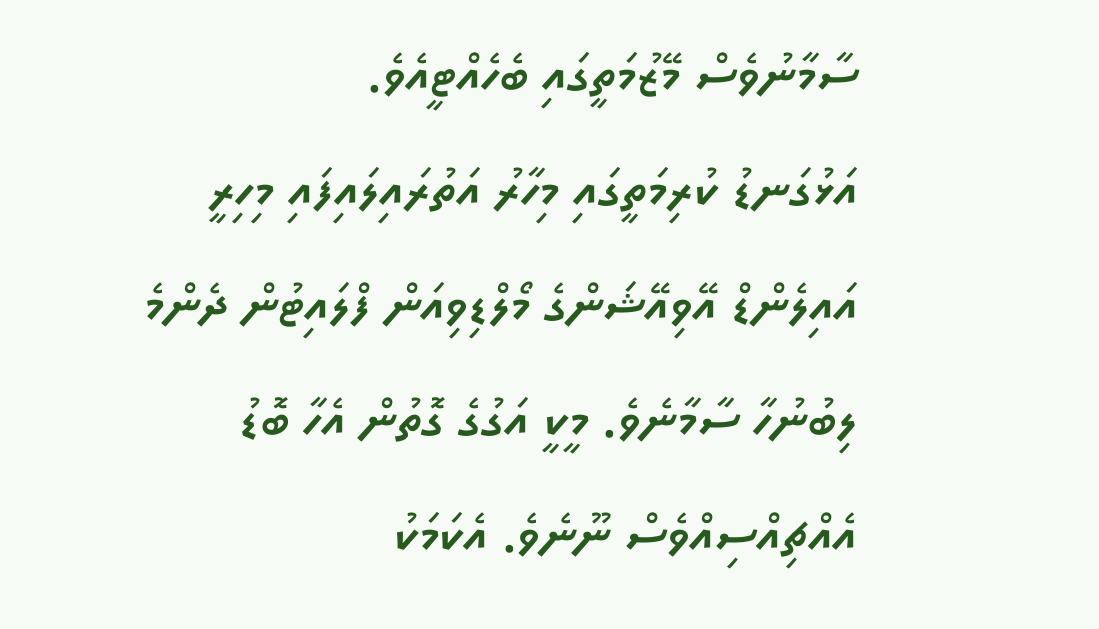ސާމާނުވެސް މޭޒުމަތީގައި ބެހެއްޓީއެވެ.
އަޅުގަނޑު ކުރިމަތީގައި މިހާރު އަތުރައިލައިފައި މިހިރީ އައިލެންޑް އޭވިއޭޝަންގެ މޯލްޑިވިއަން ފްލައިޓުން ދެންމެ ލިބުނުހާ ސާމާނެވެ. މީކީ އަގުގެ ގޮތުން އެހާ ބޮޑު އެއްޗިއްސިއްވެސް ނޫނެވެ. އެކަމަކު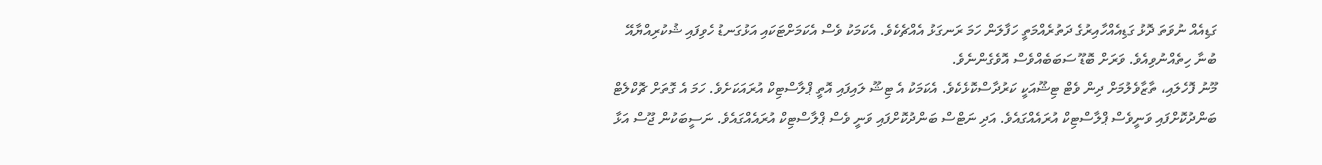ގަޑިއެއް ނުވަތަ ދޮޅު ގަޑިއެއްހާއިރުގެ ދަތުރެއްމަތީ ހަފާލަން ހަމަ ރަނގަޅު އެއްޗެކެވެ. އެކަމަކު ވެސް އެކަމަށްޓަކައި އަޅުގަނޑު ހެވިފައި ޝުކުރިއްޔާއޭ ބުނާ ހިތެއްނުވިއެވެ. ވަރަށް ބޮޑޫ ސަބަބެއްވެސް އޮވެގެންނެވެ.
މޫނު ފޮހެލައި، ތާޒާވެލުމަށް ދިން ވެޓް ޓިޝޫއަކީ ކަރުދާސްކޮޅެކެވެ. އެކަމަކު އެ ޓިޝޫ ލައިފައި އޮތީ ޕްލާސްޓިކް އުރައަކަށެވެ. ހަމަ އެ ގޮތަށް ޗޮކްލެޓް ބަންދުކޮށްފައި ވަނީވެސް ޕްލާސްޓިކް އުރައެއްގައެވެ. އަދި ނަޓްސް ބަންދުކޮށްފައި ވަނީ ވެސް ޕްލާސްޓިކް އުރައެއްގައެވެ. ނަސީބަކުން ޖޫސް އަޅާ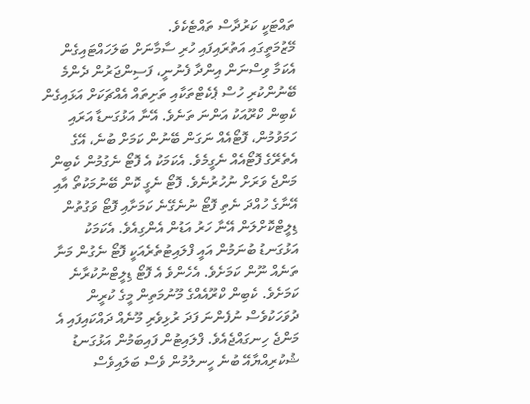ތައްޓަކީ ކަރުދާސް ތައްޓެކެވެ.
މޭޒުމަތީގައި އަތުރައިފައި ހުރި ސާމާނަށް ބަލަހައްޓައިގެން އެކަމާ ވިސްނަން އިންދާ ފެނުނީ، ފަސިންޖަރުން ދެންމެ ބޭނުންކުރި ހުސް ޕެކެޓްތަކާއި ތަށިތައް އެއްޗަކަށް އަޅައިގެން ކެބިން ކްރޫއަކު އަންނަ ތަނެވެ. އޭނާ އަޅުގަނޑާ އަރައި ހަމަވުމުން، ފޮޓޯއެއް ނަގަން ބޭނުން ކަމަށް ބުނެ، އޭގެ އެތެރޭގެ ފޮޓޯއެއް ނެގީމެވެ. އެކަމަކު އެ ފޮޓޯ ނެގުމުން ކެބިން މަންޖެ ވަރަށް ނުހުރުނެވެ. ފޮޓޯ ނެގީ ކޮން ބޭނުމަކުތޯ އާއި އޭނާގެ ހުއްދަ ނެތި ފޮޓޯ ނުނެގޭނެ ކަމަށާއި ފޮޓޯ ވަގުތުން ޑިލީޓްކޮށްލަން އޭނާ ހަރު އަޑުން އެންގިއެވެ. އެކަމަކު އަޅުގަނޑު ބުނަމުން އައީ ފްލައިޓުތެރެއަކީ ފޮޓޯ ނެގުން މަނާ ތަނެއް ނޫން ކަމަށެވެ. އެހެންވެ އެ ފޮޓޯ ޑިލީޓްނުކުރާނެ ކަމަށެވެ. ކެބިން ކްރޫއެއްގެ މޫނުމަތިން މީގެ ކުރީން ދުވަހަކުވެސް ނުފެންނަ ފަދަ ރުޅިވެރި މޫނެއް ދައްކައިފައި އެ މަންޖެ ހިނގައްޖެއެވެ. ފްލައިޓުން ފައިބަމުން އަޅުގަނޑު ޝުކުރިއްޔާއޭ ބުނެ ހީނލުމުން ވެސް ބަލައިވެސް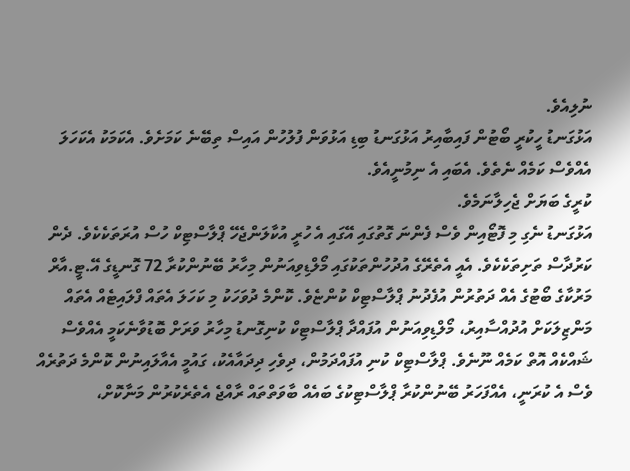ނުލިއެވެ.
އަޅުގަނޑު ހީކުރީ ބޯޓުން ފައިބާއިރު އަޅުގަނޑު ބިޑި އަޅުވަން ފުލުހުން އައިސް ތިބޭނެ ކަމަށެވެ. އެކަމަކު އެކަހަލަ އެއްވެސް ކަމެއް ނެތެވެ. އެބައި އެ ނިމުނީއެވެ.
ކުރީގެ ބަޔަށް ޖެހިލާނަމެވެ.
އަޅުގަނޑު ނެގި މި ފޮޓޯއިން ވެސް ފެންނަ ގޮތުގައި އޭގައި އެ ހުރީ އުކާލަންޖެހޭ ޕްލާސްޓިކް ހުސް އުރަތަކެކެވެ. ދެން ކަރުދާސް ތަށިތަކެކެވެ. އެއީ އެތެރޭގެ އުދުހުންތަކުގައި މޯލްޑިވިއަނުން މިހާރު ބޭނުންކުރާ 72 ގޮނޑީގެ އޭ.ޓީ.އާރް މަރުކާގެ ބޯޓުގެ އެއް ދަތުރުން އުފެދުނު ޕްލާސްޓިކް ކުންޏެވެ. ކޮންމެ ދުވަހަކު މި ކަހަލަ އެތައް ފްލައިޓެއް އެތައް މަންޒިލަކަށް އުދުއްސާއިރު، މޯލްޑިވިއަނުން އުފައްދާ ޕްލާސްޓިކް ކުނިގޮނޑު މިހާރު ވަރަށް ބޮޑުވާނެކަމީ އެއްވެސް ޝައްކެއް އޮތް ކަމެއް ނޫނެވެ. ޕްލާސްޓިކް ކުނި އުފައްދަމުން، ދިވެހި ދިދައާއެކު، ގައުމީ އެއާލައިނުން ކޮންމެ ދަތުރެއް ވެސް އެ ކުރަނީ، އެއްފަހަރު ބޭނުންކުރާ ޕްލާސްޓިކުގެ ބައެއް ބާވަތްތައް ރާއްޖެ އެތެރެކުރުން މަނާކޮށް،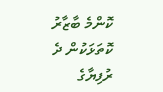ކޮންމެ ބާޒާރު ކޮތަޅަކުން ދެ ރުފިޔާގެ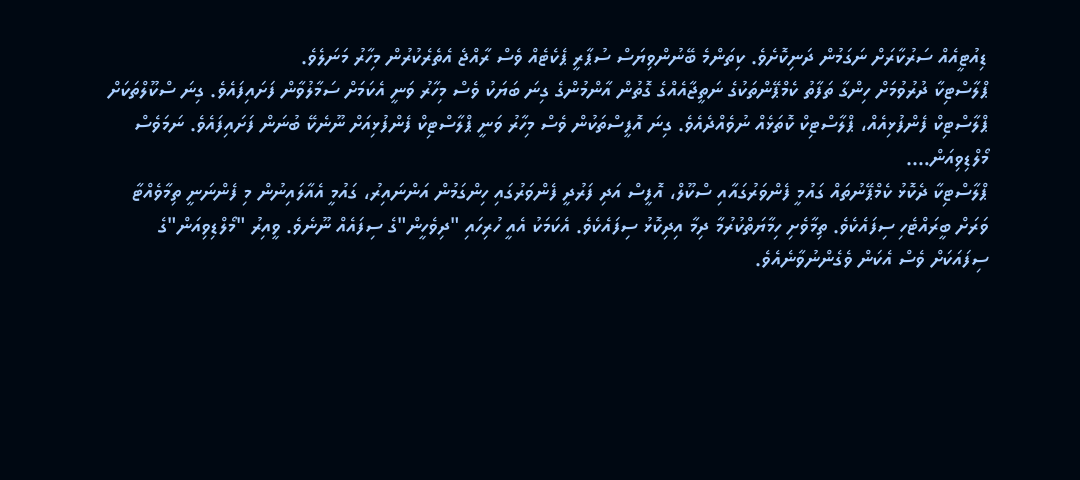ޑިއުޓީއެއް ސަރުކާރަށް ނަގަމުން ދަނިކޮށެވެ. ކިތަންމެ ބޭނުންވިޔަސް ސުޕާރީ ޕެކެޓެއް ވެސް ރާއްޖެ އެތެރެކުރުން މިހާރު މަނަލެވެ.
ޕްލާސްޓިކާ ދުރުވުމަށް ހިންގާ ތަފާތު ކެމްޕޭންތަކުގެ ނަތީޖާއެއްގެ ގޮތުން އާންމުންގެ ގިނަ ބަޔަކު ވެސް މިހާރު ވަނީ އެކަމަށް ސަމާލުވާން ފަށައިފައެވެ. ގިނަ ސްކޫލްތަކަށް ޕްލާސްޓިކް ފެންފުޅިއެއް، ޕްލާސްޓިކް ކޮތަޅެއް ނުވެއްދެއެވެ. ގިނަ އޮފީސްތަކުން ވެސް މިހާރު ވަނީ ޕްލާސްޓިކް ފެންފުޅިއަށް ނޫނެކޭ ބުނަން ފަށައިފައެވެ. ނަމަވެސް މޯލްޑިވިއަން….
ޕްލާސްޓިކާ ދެކޮޅު ކެމްޕޭނުތައް ގައުމީ ފެންވަރުގައާއި ސްކޫލް، އޮފީސް އަދި ފަރުދީ ފެންވަރުގައި ހިންގަމުން އަންނައިރު، ގައުމީ އެއާލައިނުން މި ފެންނަނީ ތިމާވެއްޓާ ވަރަށް ބީރައްޓެހި ސިފައެކެވެ. ތިމާވެށި ހިމާޔަތްކުރުމާ ދިމާ އިދިކޮޅު ސިފައެކެވެ. އެކަމަކު އެއީ ހުރިހައި "ދިވެހީން"ގެ ސިފައެއް ނޫނެވެ. ވީއިރު "މޯލްޑިވިއަން"ގެ ސިފައަކަށް ވެސް އެކަން ވެގެންނުވާނެއެވެ.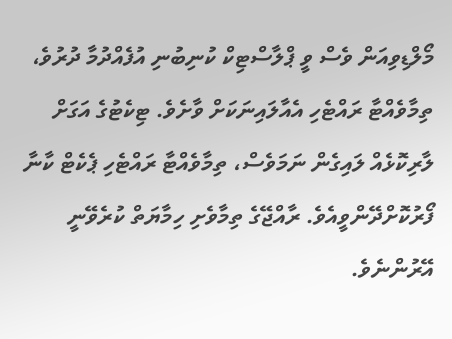މޯލްޑިވިއަން ވެސް ވީ ޕްލާސްޓިކް ކުނިބުނި އުފެއްދުމާ ދުރުވެ، ތިމާވެއްޓާ ރައްޓެހި އެއާލައިނަކަށް ވާށެވެ. ޓިކެޓުގެ އަގަށް ލާރިކޮޅެއް ލައިގެން ނަމަވެސް، ތިމާވެއްޓާ ރައްޓެހި ޕެކެޓް ކާނާ ފޯރުކޮށްދޭންވީއެވެ. ރާއްޖޭގެ ތިމާވެށި ހިމާޔަތް ކުރެވޭނީ އޭރުންނެވެ.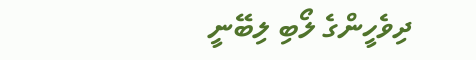ދިވެހީންގެ ލޯބި ލިބޭނީ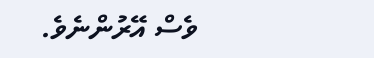ވެސް އޭރުންނެވެ.